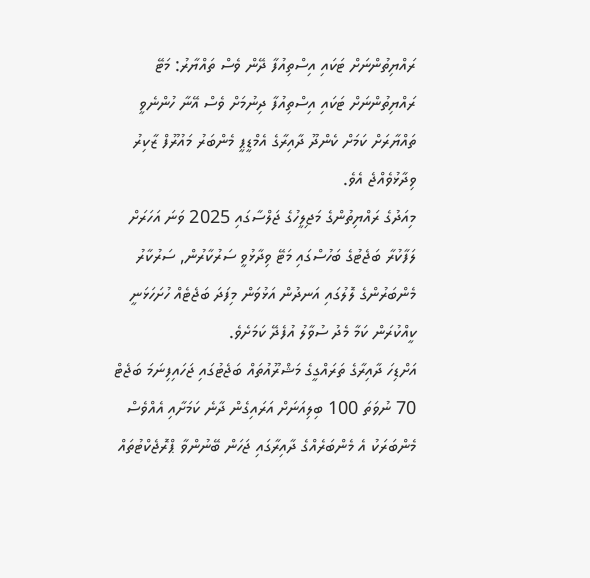ރައްޔިތުންނަށް ޓަކައި އިސްތިއުފާ ދޭން ވެސް ތައްޔާރު: މަޓޭ
ރައްޔިތުންނަށް ޓަކައި އިސްތިއުފާ ދިނުމަށް ވެސް އޭނާ ހުންނެވީ ތައްޔާރަށް ކަމަށް ކެންދޫ ދާއިރާގެ އެމްޑީޕީ މެންބަރު މައުރޫފް ޒާކިރު ވިދާޅުވެއްޖެ އެވެ.
މިއަދުގެ ރައްޔިތުންގެ މަޖިލީހުގެ ޖަލްސާގައި 2025 ވަނަ އަހަރަށް ލަފާކުރާ ބަޖެޓުގެ ބަހުސްގައި މަޓޭ ވިދާޅުވީ ސަރުކާރުން, ސަރުކާރު މެންބަރުންގެ ލޮލުގައި އަނދުން އަޅުވަން މިފަދަ ބަޖެޓެއް ހުށަހަޅަނީ ކީއްކުރަން ކަމާ މެދު ސުވާލު އުފެދޭ ކަމަށެވެ.
އަށްޑިހަ ދާއިރާގެ ތަރައްގީގެ މަޝްރޫއުތައް ބަޖެޓުގައި ޖަހައިފިނަމަ ބަޖެޓް 70 ނުވަތަ 100 ބިލިއަނަށް އަރައިގެން ދާނެ ކަމަށާއި އެއްވެސް މެންބަރަކު އެ މެންބަރެއްގެ ދާއިރާގައި ޖަހަން ބޭނުންވާ ޕްރޮޖެކްޓުތައް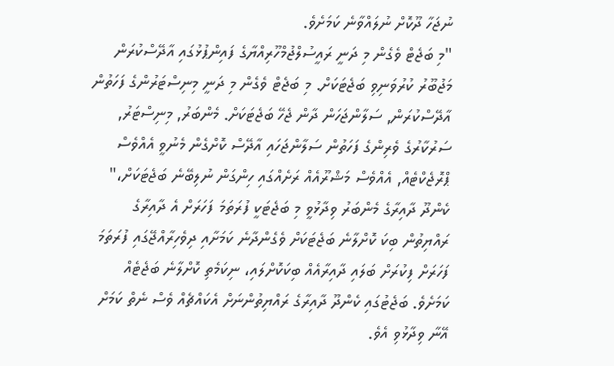ނުޖަހާ ދޫކޮށް ނުލައްވާނެ ކަމަށެވެ.
"މި ބަޖެޓް ވެގެން މި ދަނީ ރައީސުލްޖުމްހޫރިއްޔާގެ ފައިންޕުޅުގައި އާދޭސްކުރަން މަޖުބޫރު ކުރުވަނިވި ބަޖެޓަކަށް. މި ބަޖެޓް ވެގެން މި ދަނީ މިނިސްޓަރުންގެ ފަހަތުން އާދޭސްކުރަން, ސަލާންޖަހަން ދާން ޖެހޭ ބަޖެޓަކަށް. މެންބަރު, މިނިސްޓަރު, ސަރުކާރުގެ ވެރިންގެ ފަހަތުން ސަލާންޖަހައި އާދޭސް ކޮށްގެން މެނުވީ އެއްވެސް ޕްރޮޖެކްޓެއް, އެއްވެސް މަޝްރޫއެއް ރަށެއްގައި ހިންގަން ނުލިބޭނެ ބަޖެޓަކަށް،"
ކެންދޫ ދާއިރާގެ މެންބަރު ވިދާޅުވީ މި ބަޖެޓަކީ ފުރަތަމަ ފަހަރަށް އެ ދާއިރާގެ ރައްޔިތުން ބިކަ ކޮށްލާނެ ބަޖެޓަކަށް ވެގެންދާނެ ކަމަށާއި ދިވެހިރާއްޖޭގައި ފުރަތަމަ ފަހަރަށް ފިކުރަށް ބަލައި ދާއިރާއެއް ބިކަކޮށްލައި، ނިކަމެތި ކޮށްލާނެ ބަޖެޓެއް ކަމަށެވެ. ބަޖެޓުގައި ކެންދޫ ދާއިރާގެ ރައްޔިތުންނަށް އެކައްޗެއް ވެސް ނެތް ކަމަށް އޭނާ ވިދާޅުވި އެވެ.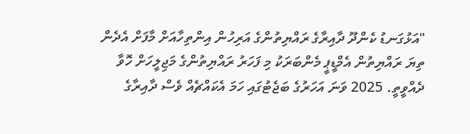"އަޅުގަނޑު ކެންދޫ ދާއިރާގެ ރައްޔިތުންގެ އަރިހުން އިންތިހާއަށް މާފަށް އެދެން ތިޔަ ރައްޔިތުން އެމްޑީޕީ މެންބަރަކު މި ފަހަރު ރައްޔިތުންގެ މަޖިލީހަށް ހޮވާ ދެއްވީތީ. 2025 ވަނަ އަހަރުގެ ބަޖެޓުގައި ހަމަ އެކައްޗެއް ވެސް ދާއިރާގެ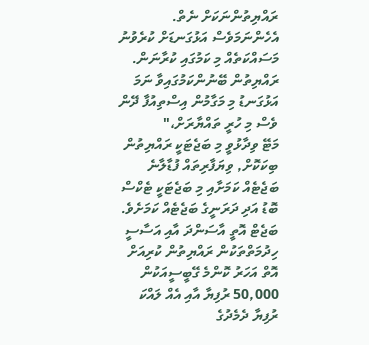ރައްޔިތުންނަކަށް ނެތް. އެހެންނަމަވެސް އަޅުގަނޑަށް ކުރެވުނު މަސައްކަތެއް މި ކަމުގައި ކުރާނަން. ރައްޔިތުން ބޭނުންކަމުގައިވާ ނަމަ އަޅުގަނޑު މި މަގާމުން އިސްތިއުފާ ދޭން ވެސް މި ހުރީ ތައްޔާރަށް،"
މަޓޭ ވިދާޅުވީ މި ބަޖެޓަކީ ރައްޔިތުން ބިކަކޮށް, ވިޔަފާރިތައް ފުޑާލާނެ ބަޖެޓެއް ކަމަށާއި މި ބަޖެޓަކީ ޓެކްސް ބޮޑު އަދި ދަރަނީގެ ބަޖެޓެއް ކަމަށެވެ.
ބަޖެޓް އޮތީ އާސަންދަ އާއި އަސާސީ ހިދުމަތްތަކުން ރައްޔިތުން ކުރިއަށް އޮތް އަހަރު ކޮންމެ ގޭބީސީއަކުން 50,000 ރުފިޔާ އާއި އެއް ލައްކަ ރުފިޔާ ދެމެދުގެ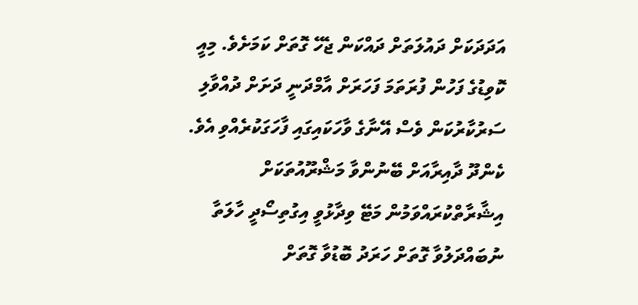އަދަދަކަށް ދައުލަތަށް ދައްކަން ޖެހޭ ގޮތަށް ކަމަށެވެ. މިއީ ކޮވިޑުގެ ފަހުން ފުރަތަމަ ފަހަރަށް އާމްދަނީ ދަށަށް ދުއްވާލި ސަރުކާރުކަން ވެސް އޭނާގެ ވާހަކައިގައި ފާހަގަކުރެއްވި އެވެ.
ކެންދޫ ދާއިރާއަށް ބޭނުންވާ މަޝްރޫއުތަކަށް އިޝާރާތްކުރައްވަމުން މަޓޭ ވިދާޅުވީ އިގުތިސޯދީ ހާލަތާ ނުބައްދަލުވާ ގޮތަށް ހަރަދު ބޮޑުވާ ގޮތަށް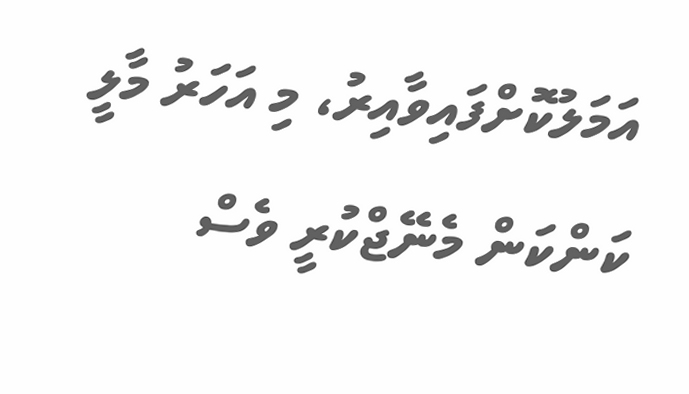އަމަލުކޮށްފައިވާއިރު، މި އަހަރު މާލީ ކަންކަން މެނޭޖްކުރީ ވެސް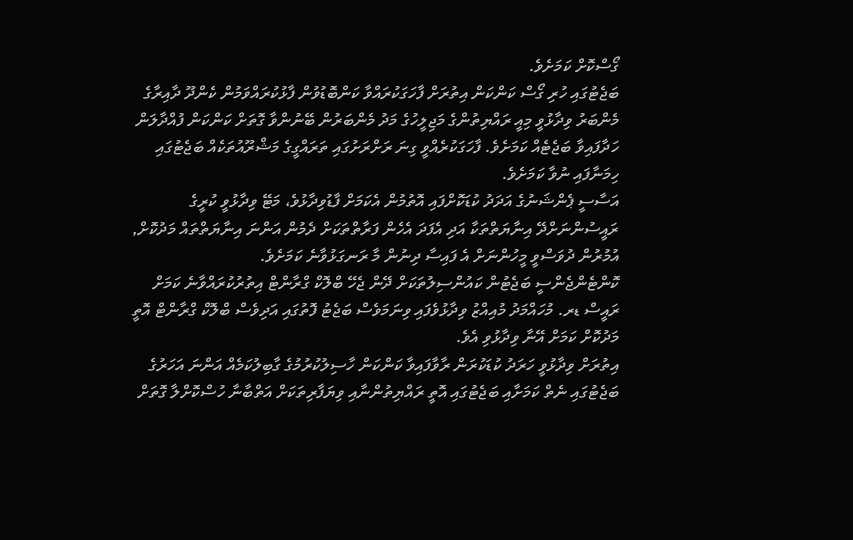ގޯސްކޮށް ކަމަށެވެ.
ބަޖެޓުގައި ހުރި ގޯސް ކަންކަން އިތުރަށް ފާހަގަކުރައްވާ ކަންބޮޑުވުން ފާޅުކުރައްވަމުން ކެންދޫ ދާއިރާގެ މެންބަރު ވިދާޅުވީ މިއީ ރައްޔިތުންގެ މަޖިލީހުގެ މަދު މެންބަރުން ބޭނުންވާ ގޮތަށް ކަންކަން ފުއްދާލަން ހަދާފައިވާ ބަޖެޓެއް ކަމަށެވެ. ފާހަގަކުރެއްވީ ގިނަ ރަށްރަށުގައި ތަރައްގީގެ މަޝްރޫއުތަކެއް ބަޖެޓުގައި ހިމަނާފައި ނުވާ ކަމަށެވެ.
އަސާސީ ޕެންޝަނުގެ އަދަދު ކުޑަކޮށްފައި އޮތުމުން އެކަމަށް ފާޑުވިދާޅުވެ، މަޓޭ ވިދާޅުވީ ކުރީގެ ރައީސުންނަށްދޭ އިނާޔަތްތަކާ އަދި އެފަދަ އެހެން ފަރާތްތަކަށް ދެމުން އަންނަ އިނާޔަތްތައް މަދުކޮށް, އުމުރުން ދުވަސްވީ މީހުންނަށް އެ ފައިސާ ދިނުން މާ ރަނގަޅުވާނެ ކަމަށެވެ.
ކޮންޓެންޖެންސީ ބަޖެޓުން ކައުންސިލުތަކަށް ދޭން ޖެހޭ ބްލޮކް ގްރާންޓް އިތުރުކުރައްވާނެ ކަމަށް ރައީސް ޑރ. މުހައްމަދު މުއިއްޒު ވިދާޅުވެފައި ވިނަމަވެސް ބަޖެޓު ފޮތުގައި އަދިވެސް ބްލޮކް ގްރާންޓް އޮތީ މަދުކޮށް ކަމަށް އޭނާ ވިދާޅުވި އެވެ.
އިތުރަށް ވިދާޅުވީ ހަރަދު ކުޑަކުރަން ރާވާފައިވާ ކަންކަން ހާސިލުކުރުމުގެ ގާބިލުކަމެއް އަންނަ އަހަރުގެ ބަޖެޓުގައި ނެތް ކަމަށާއި ބަޖެޓުގައި އޮތީ ރައްޔިތުންނާއި ވިޔަފާރިތަކަށް އަތްބާނާ ހުސްކޮށްލާ ގޮތަށް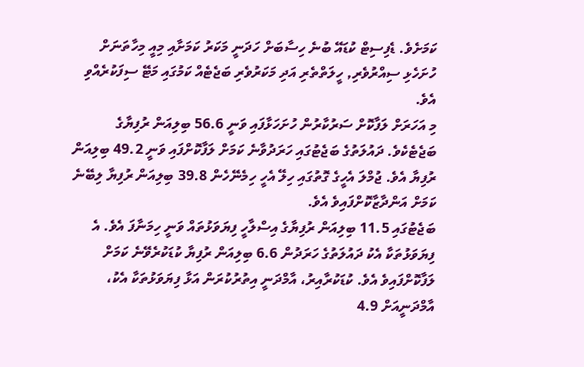ކަމަށެވެ. ޑެފިސިޓް ކުޑައޭ ބުނެ ހިސާބަށް ހަދަނީ މަކަރު ކަމަށާއި މިއީ މިހާތަނަށް ހުށަހެޅި ސިއްރުވެރި, ހީލަތްތެރި އަދި މަކަރުވެރި ބަޖެޓެއް ކަމުގައި މަޓޭ ސިފަކުރެއްވި އެވެ.
މި އަހަރަށް ލަފާކޮށް ސަރުކާރުން ހުށަހަޅާފައި ވަނީ 56.6 ބިލިއަން ރުފިޔާގެ ބަޖެޓެކެވެ. ދައުލަތުގެ ބަޖެޓުގައި ހަރަދުވާނެ ކަމަށް ލަފާކޮށްފައި ވަނީ 49.2 ބިލިއަން ރުފިޔާ އެވެ. ޖުމްލަ އެހީގެ ގޮތުގައި ހިލޭ އެހީ ހިމެނޭހެން 39.8 ބިލިއަން ރުފިޔާ ލިބޭނެ ކަމަށް އަންދާޒާކޮށްފައިވެ އެވެ.
ބަޖެޓުގައި 11.5 ބިލިއަން ރުފިޔާގެ އިސްލާހީ ފިޔަވަޅުތައް ވަނީ ހިމަނާފަ އެވެ. އެ ފިޔަވަޅުތަކާ އެކު ދައުލަތުގެ ހަރަދުން 6.6 ބިލިއަން ރުފިޔާ ކުޑަކުރެވޭނެ ކަމަށް ލަފާކޮށްފައިވެ އެވެ. ކުޑަކުރާއިރު، އާމްދަނީ އިތުރުކުރަން އަޅާ ފިޔަވަޅުތަކާ އެކު، އާމްދަނީއަށް 4.9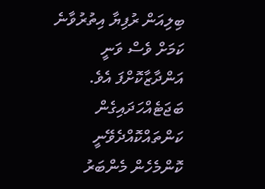ބިލިއަން ރުފިޔާ އިތުރުވާނެ ކަމަށް ވެސް ވަނީ އަންދާޒާކޮށްފަ އެވެ.
ބަޖަޓެއްހަދައިގެން ކަންތައްކޮއްދެވޭނީ ކޮންމެހެން މެންބަރު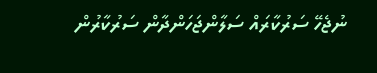ނުޖެހޭ ސަރުކާރައް ސަލާންޖަހަންދާން ސަރުކާރުން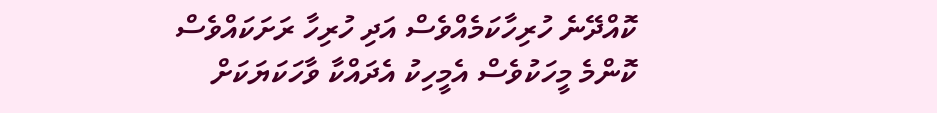ކޮއްދޭނެ ހުރިހާކަމެއްވެސް އަދި ހުރިހާ ރަށަކައްވެސް
ކޮންމެ މީހަކުވެސް އެމީހިކު އެދައްކާ ވާހަކަޔަކަށް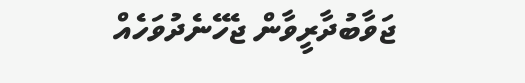ޖަވާބުދާރީވާން ޖެހޭނެދުވަހެއް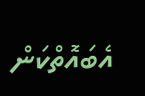އެބައޮތްކަން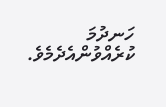ހަނދުމަ ކުރެއްވުންއެދެމެވެ.